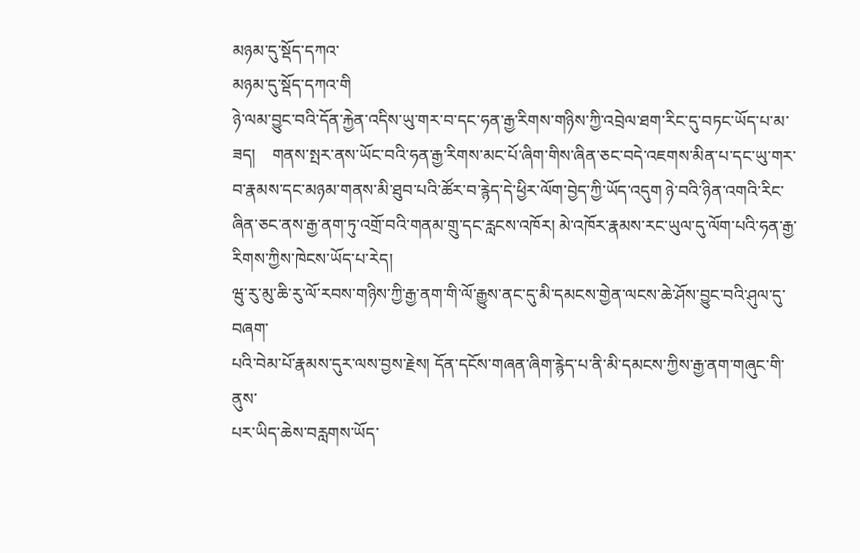མཉམ་དུ་སྡོད་དཀའ་
མཉམ་དུ་སྡོད་དཀའ་གི
ཉེ་ལམ་བྱུང་བའི་དོན་རྐྱེན་འདིས་ཡུ་གར་བ་དང་ཧན་རྒྱ་རིགས་གཉིས་ཀྱི་འབྲེལ་ཐག་རིང་དུ་བཏང་ཡོད་པ་མ་
ཟད།    གནས་སྤར་ནས་ཡོང་བའི་ཧན་རྒྱ་རིགས་མང་པོ་ཞིག་གིས་ཞིན་ཅང་བདེ་འཇགས་མིན་པ་དང་ཡུ་གར་
བ་རྣམས་དང་མཉམ་གནས་མི་ཐུབ་པའི་ཚོར་བ་རྙེད་དེ་ཕྱིར་ལོག་བྱེད་ཀྱི་ཡོད་འདུག ཉེ་བའི་ཉིན་འགའི་རིང་
ཞིན་ཅང་ནས་རྒྱ་ནག་ཏུ་འགྲོ་བའི་གནམ་གྲུ་དང་རླངས་འཁོར། མེ་འཁོར་རྣམས་རང་ཡུལ་དུ་ལོག་པའི་ཧན་རྒྱ་
རིགས་ཀྱིས་ཁེངས་ཡོད་པ་རེད།
ཝུ་རུ་མུ་ཆི་རུ་ལོ་རབས་གཉིས་ཀྱི་རྒྱ་ནག་གི་ལོ་རྒྱུས་ནང་དུ་མི་དམངས་གྱེན་ལངས་ཆེ་ཤོས་བྱུང་བའི་ཤུལ་དུ་བཞག་
པའི་བེམ་པོ་རྣམས་དུར་ལས་བྱས་རྗེས། དོན་དངོས་གཞན་ཞིག་རྙེད་པ་ནི་མི་དམངས་ཀྱིས་རྒྱ་ནག་གཞུང་གི་ནུས་
པར་ཡིད་ཆེས་བརླགས་ཡོད་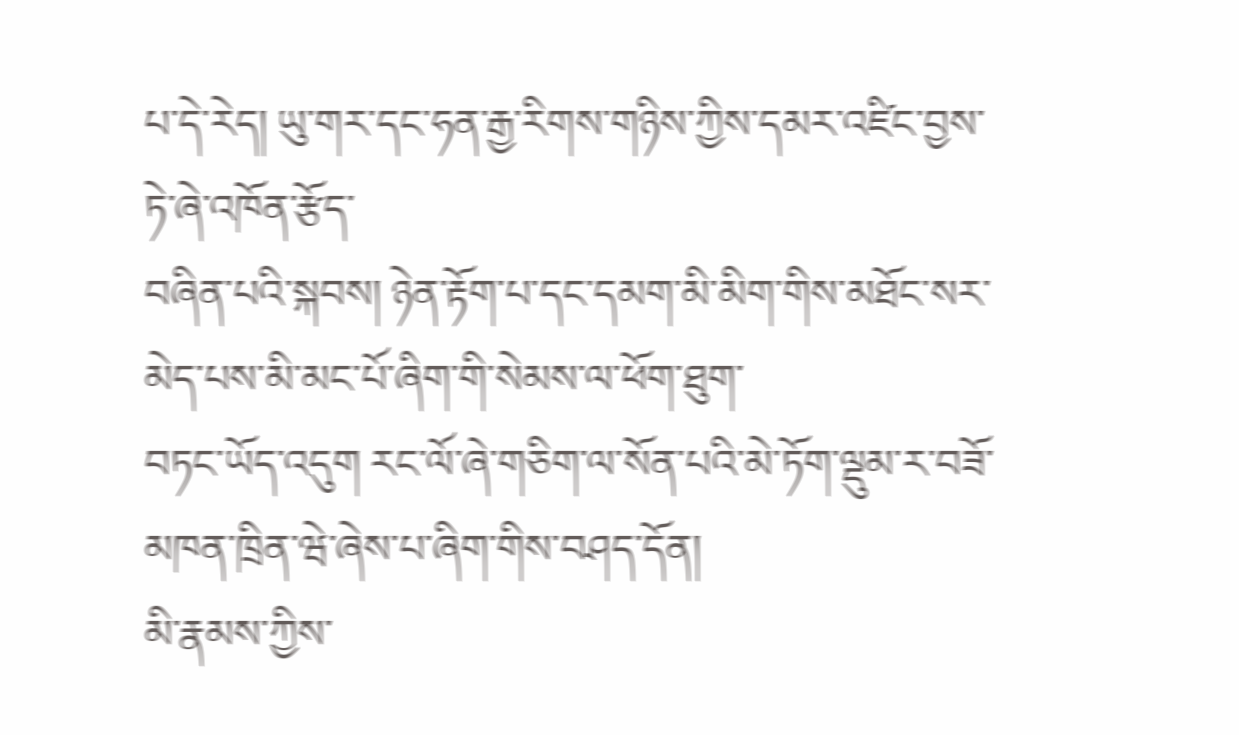པ་དེ་རེད། ཡུ་གར་དང་ཧན་རྒྱ་རིགས་གཉིས་ཀྱིས་དམར་འཛིང་བྱས་ཏེ་ཞེ་འཁོན་རྩོད་
བཞིན་པའི་སྐབས། ཉེན་རྟོག་པ་དང་དམག་མི་མིག་གིས་མཐོང་སར་མེད་པས་མི་མང་པོ་ཞིག་གི་སེམས་ལ་ཕོག་ཐུག་
བཏང་ཡོད་འདུག རང་ལོ་ཞེ་གཅིག་ལ་སོན་པའི་མེ་ཏོག་ལྡུམ་ར་བཟོ་མཁན་ཁྲིན་ཝེ་ཞེས་པ་ཞིག་གིས་བཤད་དོན།
མི་རྣམས་ཀྱིས་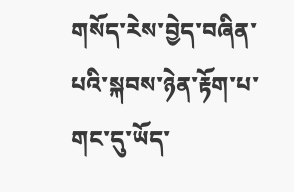གསོད་རེས་བྱེད་བཞིན་པའི་སྐབས་ཉེན་རྟོག་པ་གང་དུ་ཡོད་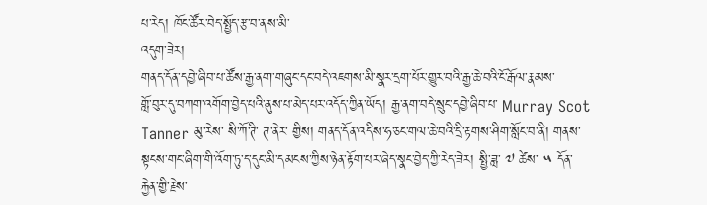པ་རེད། ཁོང་ཚོར་བེད་སྤྱོད་རྩ་བ་ནས་མི་
འདུག་ཟེར།
གནད་དོན་དབྱེ་ཞིབ་པ་ཚོས་རྒྱ་ནག་གཞུང་དང་བདེ་འཇགས་མི་སྣར་དྲག་པོར་གྱུར་བའི་རྒྱ་ཆེ་བའི་ངོ་རྒོལ་རྣམས་
གློ་བུར་དུ་བཀག་འགོག་བྱེད་པའི་ནུས་པ་མེད་པར་འདོད་ཀྱིན་ཡོད། རྒྱ་ནག་བདེ་སྲུང་དབྱེ་ཞིབ་པ་ Murray Scot
Tanner མུ་རེས་ སི་ཀོ་ཊི་ ཊ་ནེར་ གྱིས། གནད་དོན་འདིས་ཧ་ཅང་གལ་ཆེ་བའི་དྲི་རྟགས་ཤིག་སློང་བ་ནི། གནས་
སྟངས་གང་ཞིག་གི་འོག་ཏུ་ད་དུང་མི་དམངས་ཀྱིས་ཉེན་རྟོག་པར་ཞེད་སྣང་བྱེད་ཀྱི་རེད་ཟེར། སྤྱི་ཟླ་ ༧ ཚེས་ ༥ དོན་
རྐྱེན་གྱི་རྗེས་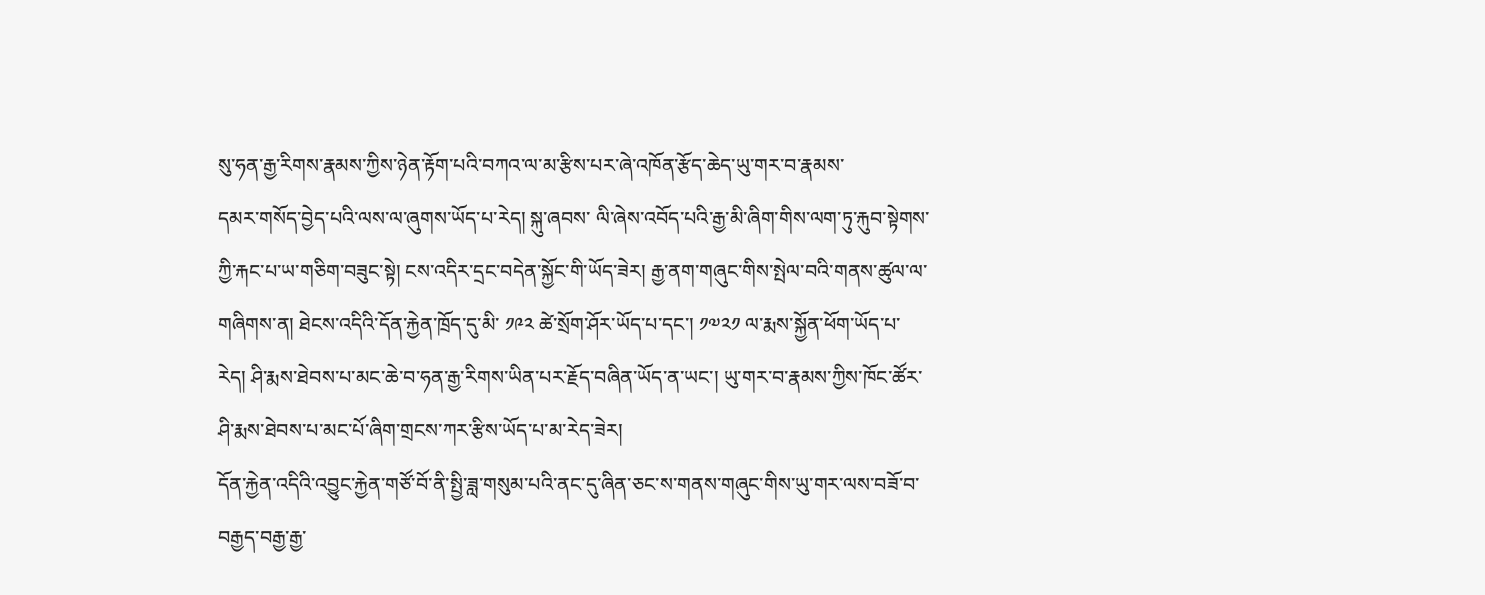སུ་ཧན་རྒྱ་རིགས་རྣམས་ཀྱིས་ཉེན་རྟོག་པའི་བཀའ་ལ་མ་རྩིས་པར་ཞེ་འཁོན་རྩོད་ཆེད་ཡུ་གར་བ་རྣམས་
དམར་གསོད་བྱེད་པའི་ལས་ལ་ཞུགས་ཡོད་པ་རེད། སྐུ་ཞབས་ ལི་ཞེས་འབོད་པའི་རྒྱ་མི་ཞིག་གིས་ལག་ཏུ་རྐུབ་སྟེགས་
ཀྱི་རྐང་པ་ཡ་གཅིག་བཟུང་སྟེ། ངས་འདིར་དྲང་བདེན་སྐྱོང་གི་ཡོད་ཟེར། རྒྱ་ནག་གཞུང་གིས་སྤེལ་བའི་གནས་ཚུལ་ལ་
གཞིགས་ན། ཐེངས་འདིའི་དོན་རྐྱེན་ཁྲོད་དུ་མི་ ༡༩༢ ཚེ་སྲོག་ཤོར་ཡོད་པ་དང་། ༡༧༢༡ ལ་རྨས་སྐྱོན་ཕོག་ཡོད་པ་
རེད། ཤི་རྨས་ཐེབས་པ་མང་ཆེ་བ་ཧན་རྒྱ་རིགས་ཡིན་པར་རྗོད་བཞིན་ཡོད་ན་ཡང་། ཡུ་གར་བ་རྣམས་ཀྱིས་ཁོང་ཚོར་
ཤི་རྨས་ཐེབས་པ་མང་པོ་ཞིག་གྲངས་ཀར་རྩིས་ཡོད་པ་མ་རེད་ཟེར།
དོན་རྐྱེན་འདིའི་འབྱུང་རྐྱེན་གཙོ་བོ་ནི་སྤྱི་ཟླ་གསུམ་པའི་ནང་དུ་ཞིན་ཅང་ས་གནས་གཞུང་གིས་ཡུ་གར་ལས་བཟོ་བ་
བརྒྱད་བརྒྱ་རྒྱ་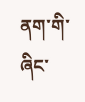ནག་གི་ཞིང་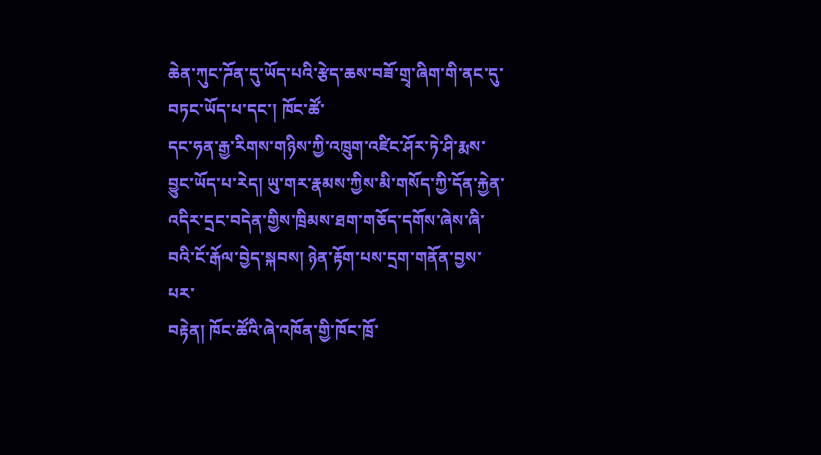ཆེན་ཀུང་ཌོན་དུ་ཡོད་པའི་རྩེད་ཆས་བཟོ་གྲྭ་ཞིག་གི་ནང་དུ་བཏང་ཡོད་པ་དང་། ཁོང་ཚོ་
དང་ཧན་རྒྱ་རིགས་གཉིས་ཀྱི་འཁྲུག་འཛིང་ཤོར་ཏེ་ཤི་རྨས་བྱུང་ཡོད་པ་རེད། ཡུ་གར་རྣམས་ཀྱིས་མི་གསོད་ཀྱི་དོན་རྐྱེན་
འདིར་དྲང་བདེན་གྱིས་ཁྲིམས་ཐག་གཅོད་དགོས་ཞེས་ཞི་བའི་ངོ་རྒོལ་བྱེད་སྐབས། ཉེན་རྟོག་པས་དྲག་གནོན་བྱས་པར་
བརྟེན། ཁོང་ཚོའི་ཞེ་འཁོན་གྱི་ཁོང་ཁྲོ་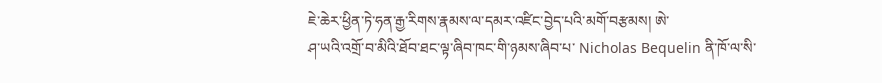ཇེ་ཆེར་ཕྱིན་ཏེ་ཧན་རྒྱ་རིགས་རྣམས་ལ་དམར་འཛིང་བྱེད་པའི་མགོ་བརྩམས། ཨེ་
ཤ་ཡའི་འགྲོ་བ་མིའི་ཐོབ་ཐང་ལྟ་ཞིབ་ཁང་གི་ཉམས་ཞིབ་པ་ Nicholas Bequelin ནི་ཁོ་ལ་སི་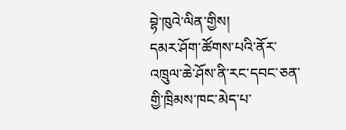བྷེ་ཁུའེ་ལིན་གྱིས།
དམར་ཤོག་ཚོགས་པའི་ནོར་འཁྲུལ་ཆེ་ཤོས་ནི་རང་དབང་ཅན་གྱི་ཁྲིམས་ཁང་མེད་པ་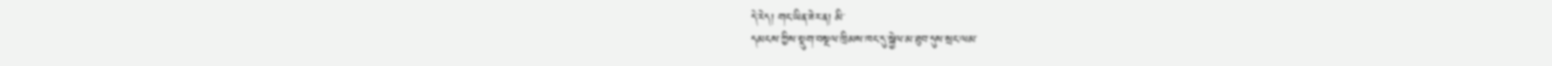དེ་རེད། གང་ཡིན་ཟེར་ན། མི་
དམངས་ཀྱིས་སྡུག་བསྔལ་ཁྲིམས་ཁང་དུ་སྐྱེལ་མ་ཐུབ་དུས་སྲང་ལམ་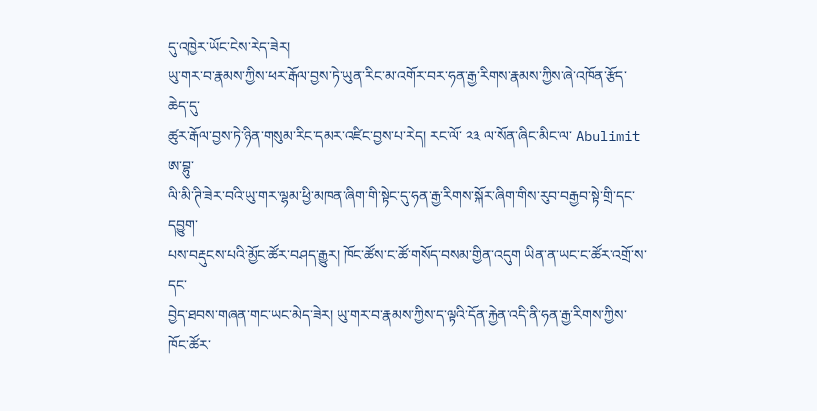དུ་འཁྱེར་ཡོང་ངེས་རེད་ཟེར།
ཡུ་གར་བ་རྣམས་ཀྱིས་ཕར་རྒོལ་བྱས་ཏེ་ཡུན་རིང་མ་འགོར་བར་ཧན་རྒྱ་རིགས་རྣམས་ཀྱིས་ཞེ་འཁོན་རྩོད་ཆེད་དུ་
ཚུར་རྒོལ་བྱས་ཏེ་ཉིན་གསུམ་རིང་དམར་འཛིང་བྱས་པ་རེད། རང་ལོ་ ༢༣ ལ་སོན་ཞིང་མིང་ལ་ Abulimit ཨ་བྷུ་
ལི་མི་ཊི་ཟེར་བའི་ཡུ་གར་ལྷམ་ཕྱི་མཁན་ཞིག་གི་སྟེང་དུ་ཧན་རྒྱ་རིགས་སྐོར་ཞིག་གིས་རུབ་བརྒྱབ་སྟེ་གྲི་དང་དབྱུག་
པས་བརྡུངས་པའི་མྱོང་ཚོར་བཤད་རྒྱུར། ཁོང་ཚོས་ང་ཚོ་གསོད་བསམ་གྱིན་འདུག ཡིན་ན་ཡང་ང་ཚོར་འགྲོ་ས་དང་
བྱེད་ཐབས་གཞན་གང་ཡང་མེད་ཟེར། ཡུ་གར་བ་རྣམས་ཀྱིས་ད་ལྟའི་དོན་རྐྱེན་འདི་ནི་ཧན་རྒྱ་རིགས་ཀྱིས་ཁོང་ཚོར་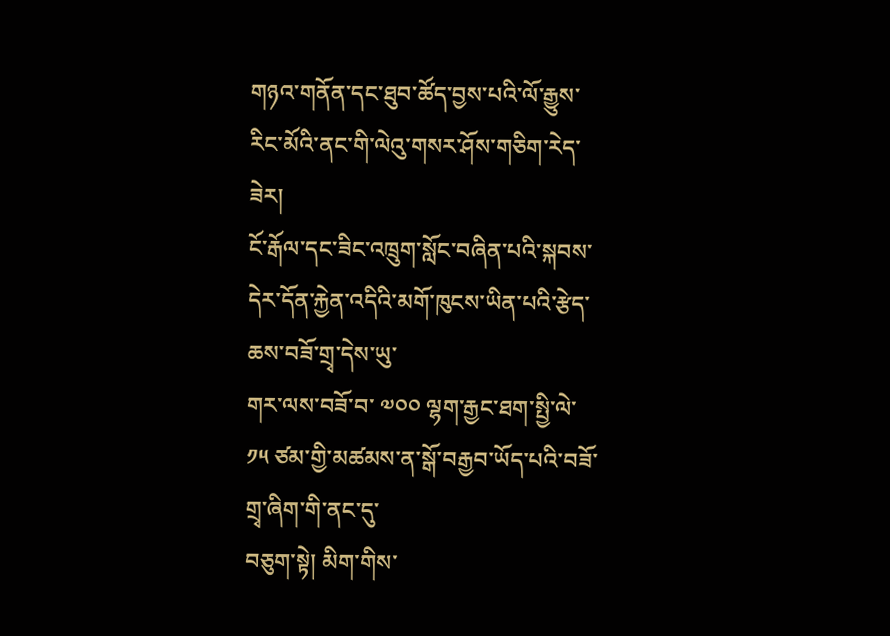གཉའ་གནོན་དང་ཐུབ་ཚོད་བྱས་པའི་ལོ་རྒྱུས་རིང་མོའི་ནང་གི་ལེའུ་གསར་ཤོས་གཅིག་རེད་ཟེར།
ངོ་རྒོལ་དང་ཟིང་འཁྲུག་སློང་བཞིན་པའི་སྐབས་དེར་དོན་རྐྱེན་འདིའི་མགོ་ཁུངས་ཡིན་པའི་རྩེད་ཆས་བཟོ་གྲྭ་དེས་ཡུ་
གར་ལས་བཟོ་བ་ ༧༠༠ ལྷག་རྒྱང་ཐག་སྤྱི་ལེ་ ༡༥ ཙམ་གྱི་མཚམས་ན་སྒོ་བརྒྱབ་ཡོད་པའི་བཟོ་གྲྭ་ཞིག་གི་ནང་དུ་
བཅུག་སྟེ། མིག་གིས་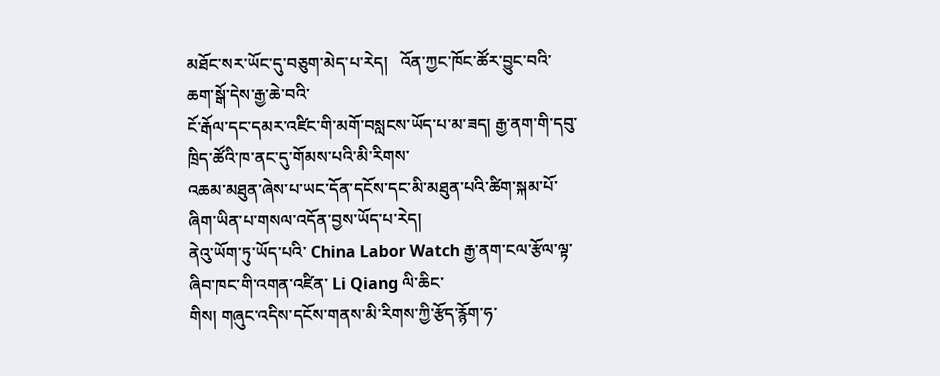མཐོང་སར་ཡོང་དུ་བཅུག་མེད་པ་རེད།   འོན་ཀྱང་ཁོང་ཚོར་བྱུང་བའི་ཆག་སྒོ་དེས་རྒྱ་ཆེ་བའི་
ངོ་རྒོལ་དང་དམར་འཛིང་གི་མགོ་བསླངས་ཡོད་པ་མ་ཟད། རྒྱ་ནག་གི་དབུ་ཁྲིད་ཚོའི་ཁ་ནང་དུ་གོམས་པའི་མི་རིགས་
འཆམ་མཐུན་ཞེས་པ་ཡང་དོན་དངོས་དང་མི་མཐུན་པའི་ཚིག་སྐམ་པོ་ཞིག་ཡིན་པ་གསལ་འདོན་བྱས་ཡོད་པ་རེད།
ནེའུ་ཡོག་ཏུ་ཡོད་པའི་ China Labor Watch རྒྱ་ནག་ངལ་རྩོལ་ལྟ་ཞིབ་ཁང་གི་འགན་འཛིན་ Li Qiang ལི་ཆིང་
གིས། གཞུང་འདིས་དངོས་གནས་མི་རིགས་ཀྱི་རྩོད་རྙོག་ཧ་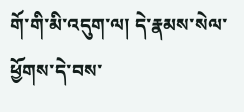གོ་གི་མི་འདུག་ལ། དེ་རྣམས་སེལ་ཕྱོགས་དེ་བས་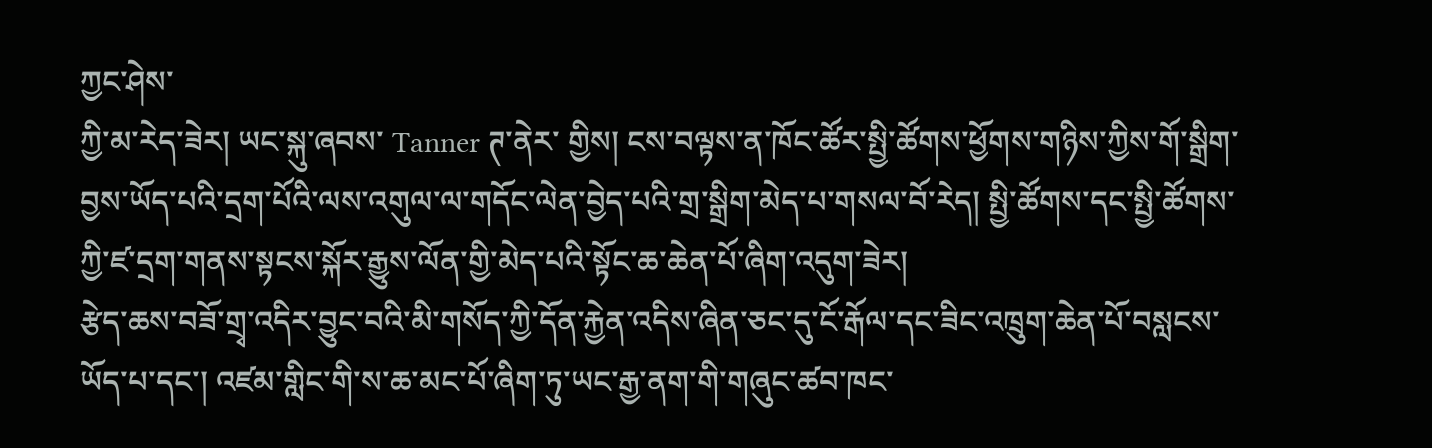ཀྱང་ཤེས་
ཀྱི་མ་རེད་ཟེར། ཡང་སྐུ་ཞབས་ Tanner ཊ་ནེར་ གྱིས། ངས་བལྟས་ན་ཁོང་ཚོར་སྤྱི་ཚོགས་ཕྱོགས་གཉིས་ཀྱིས་གོ་སྒྲིག་
བྱས་ཡོད་པའི་དྲག་པོའི་ལས་འགུལ་ལ་གདོང་ལེན་བྱེད་པའི་གྲ་སྒྲིག་མེད་པ་གསལ་བོ་རེད། སྤྱི་ཚོགས་དང་སྤྱི་ཚོགས་
ཀྱི་ཛ་དྲག་གནས་སྟངས་སྐོར་རྒྱུས་ལོན་གྱི་མེད་པའི་སྟོང་ཆ་ཆེན་པོ་ཞིག་འདུག་ཟེར།
རྩེད་ཆས་བཟོ་གྲྭ་འདིར་བྱུང་བའི་མི་གསོད་ཀྱི་དོན་རྐྱེན་འདིས་ཞིན་ཅང་དུ་ངོ་རྒོལ་དང་ཟིང་འཁྲུག་ཆེན་པོ་བསླངས་
ཡོད་པ་དང་། འཛམ་གླིང་གི་ས་ཆ་མང་པོ་ཞིག་ཏུ་ཡང་རྒྱ་ནག་གི་གཞུང་ཚབ་ཁང་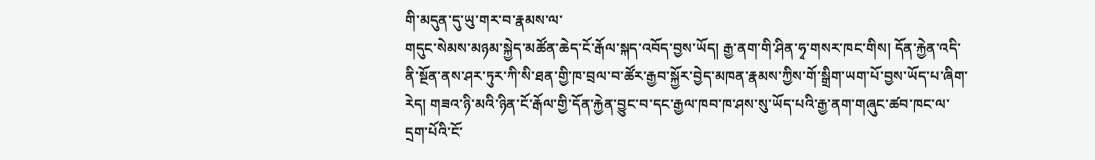གི་མདུན་དུ་ཡུ་གར་བ་རྣམས་ལ་
གདུང་སེམས་མཉམ་སྐྱེད་མཚོན་ཆེད་ངོ་རྒོལ་སྐད་འབོད་བྱས་ཡོད། རྒྱ་ནག་གི་ཤིན་ཧྭ་གསར་ཁང་གིས། དོན་རྐྱེན་འདི་
ནི་སྔོན་ནས་ཤར་ཏུར་ཀི་སི་ཐན་གྱི་ཁ་བྲལ་བ་ཚོར་རྒྱབ་སྐྱོར་བྱེད་མཁན་རྣམས་ཀྱིས་གོ་སྒྲིག་ཡག་པོ་བྱས་ཡོད་པ་ཞིག་
རེད། གཟའ་ཉི་མའི་ཉིན་ངོ་རྒོལ་གྱི་དོན་རྐྱེན་བྱུང་བ་དང་རྒྱལ་ཁབ་ཁ་ཤས་སུ་ཡོད་པའི་རྒྱ་ནག་གཞུང་ཚབ་ཁང་ལ་
དྲག་པོའི་ངོ་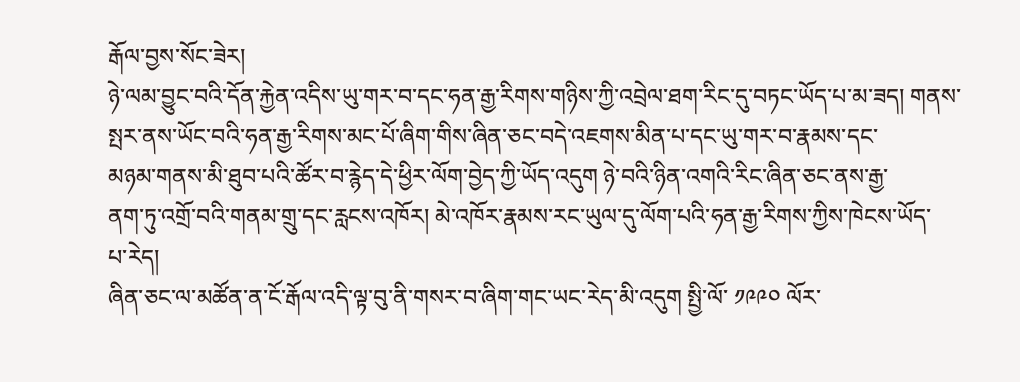རྒོལ་བྱས་སོང་ཟེར།
ཉེ་ལམ་བྱུང་བའི་དོན་རྐྱེན་འདིས་ཡུ་གར་བ་དང་ཧན་རྒྱ་རིགས་གཉིས་ཀྱི་འབྲེལ་ཐག་རིང་དུ་བཏང་ཡོད་པ་མ་ཟད། གནས་སྤར་ནས་ཡོང་བའི་ཧན་རྒྱ་རིགས་མང་པོ་ཞིག་གིས་ཞིན་ཅང་བདེ་འཇགས་མིན་པ་དང་ཡུ་གར་བ་རྣམས་དང་
མཉམ་གནས་མི་ཐུབ་པའི་ཚོར་བ་རྙེད་དེ་ཕྱིར་ལོག་བྱེད་ཀྱི་ཡོད་འདུག ཉེ་བའི་ཉིན་འགའི་རིང་ཞིན་ཅང་ནས་རྒྱ་
ནག་ཏུ་འགྲོ་བའི་གནམ་གྲུ་དང་རླངས་འཁོར། མེ་འཁོར་རྣམས་རང་ཡུལ་དུ་ལོག་པའི་ཧན་རྒྱ་རིགས་ཀྱིས་ཁེངས་ཡོད་
པ་རེད།
ཞིན་ཅང་ལ་མཚོན་ན་ངོ་རྒོལ་འདི་ལྟ་བུ་ནི་གསར་བ་ཞིག་གང་ཡང་རེད་མི་འདུག སྤྱི་ལོ་ ༡༩༩༠ ལོར་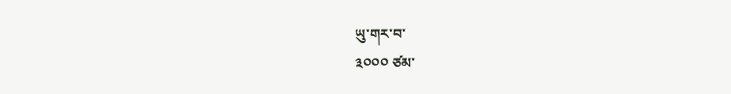ཡུ་གར་བ་
༣༠༠༠ ཙམ་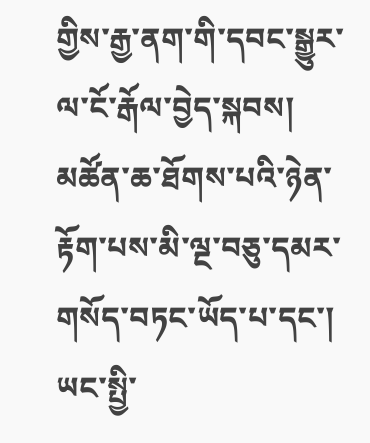གྱིས་རྒྱ་ནག་གི་དབང་སྒྱུར་ལ་ངོ་རྒོལ་བྱེད་སྐབས། མཚོན་ཆ་ཐོགས་པའི་ཉེན་རྟོག་པས་མི་ལྔ་བཅུ་དམར་
གསོད་བཏང་ཡོད་པ་དང་། ཡང་སྤྱི་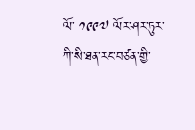ལོ་ ༡༩༩༧ ལོར་ཤར་ཏུར་ཀི་སི་ཐན་རང་བཙན་གྱི་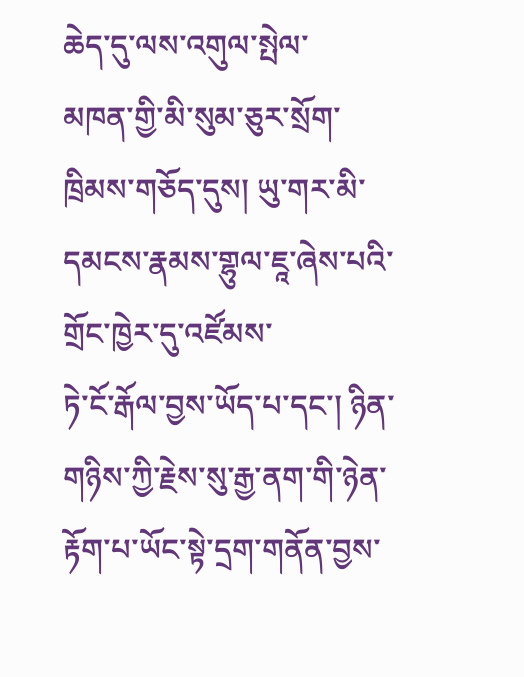ཆེད་དུ་ལས་འགུལ་སྤེལ་
མཁན་གྱི་མི་སུམ་ཅུར་སྲོག་ཁྲིམས་གཅོད་དུས། ཡུ་གར་མི་དམངས་རྣམས་གྷུལ་ཇཱ་ཞེས་པའི་གྲོང་ཁྱེར་དུ་འཛོམས་
ཏེ་ངོ་རྒོལ་བྱས་ཡོད་པ་དང་། ཉིན་གཉིས་ཀྱི་རྗེས་སུ་རྒྱ་ནག་གི་ཉེན་རྟོག་པ་ཡོང་སྟེ་དྲག་གནོན་བྱས་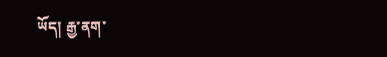ཡོད། རྒྱ་ནག་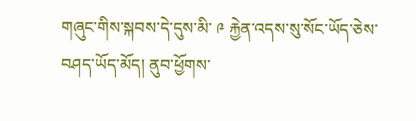གཞུང་གིས་སྐབས་དེ་དུས་མི་ ༩ རྐྱེན་འདས་སུ་སོང་ཡོད་ཅེས་བཤད་ཡོད་མོད། ནུབ་ཕྱོགས་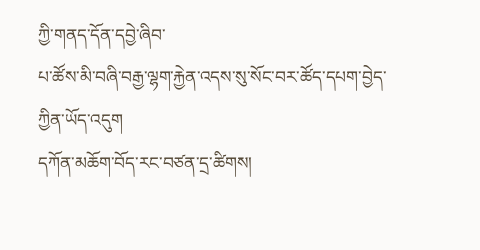ཀྱི་གནད་དོན་དབྱེ་ཞིབ་
པ་ཚོས་མི་བཞི་བརྒྱ་ལྷག་རྐྱེན་འདས་སུ་སོང་བར་ཚོད་དཔག་བྱེད་ཀྱིན་ཡོད་འདུག
དཀོན་མཆོག་བོད་རང་བཙན་དྲ་ཚིགས།